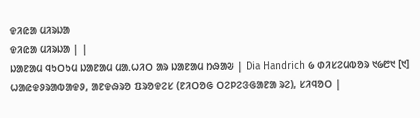ᱫᱤᱭᱟ ᱢᱤᱨᱡᱟ
ᱫᱤᱭᱟ ᱢᱤᱨᱡᱟ | |
ᱡᱟᱱᱟᱢ ᱧᱩᱛᱩᱢ ᱡᱟᱱᱟᱢ ᱢᱟᱹᱦᱤᱛ ᱟᱨ ᱡᱟᱱᱟᱢ ᱴᱷᱟᱶ | Dia Handrich ᱙ ᱰᱤᱥᱮᱢᱵᱚᱨ ᱑᱙᱘᱑ [᱑] ᱦᱟᱭᱫᱽᱨᱟᱵᱟᱫᱽ, ᱟᱱᱫᱷᱨᱚ ᱯᱨᱚᱫᱮᱥ (ᱱᱤᱛᱚᱜ ᱛᱮᱞᱮᱝᱜᱟᱱᱟ ᱨᱮ), ᱥᱤᱧᱚᱛ |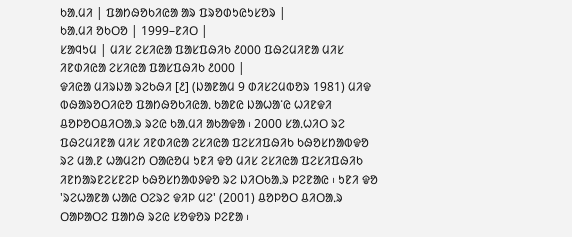ᱠᱟᱹᱢᱤ | ᱯᱟᱴᱷᱚᱠᱤᱭᱟ ᱟᱨ ᱯᱨᱚᱰᱩᱭᱩᱥᱚᱨ |
ᱠᱟᱹᱢᱤ ᱚᱠᱛᱚ | 1999–ᱱᱤᱛ |
ᱥᱟᱧᱩᱢ | ᱢᱤᱥ ᱮᱥᱤᱭᱟ ᱯᱟᱥᱯᱷᱤᱠ ᱒᱐᱐᱐ ᱯᱷᱮᱢᱤᱱᱟ ᱢᱤᱥ ᱤᱱᱰᱤᱭᱟ ᱮᱥᱤᱭᱟ ᱯᱟᱥᱯᱷᱤᱠ ᱒᱐᱐᱐ |
ᱫᱤᱭᱟ ᱢᱤᱨᱡᱟ ᱨᱮᱠᱷᱤ [᱒] (ᱡᱟᱱᱟᱢ 9 ᱰᱤᱥᱮᱢᱵᱚᱨ 1981) ᱢᱤᱫ ᱵᱷᱟᱨᱚᱛᱤᱭᱚ ᱯᱟᱴᱷᱚᱠᱤᱭᱟᱹ ᱠᱟᱱᱭ ᱡᱟᱦᱟᱸᱭ ᱦᱤᱱᱫᱤ ᱪᱚᱞᱚᱛᱪᱤᱛᱟᱹᱨ ᱨᱮᱭ ᱠᱟᱹᱢᱤ ᱟᱠᱟᱫᱟ ᱾ 2000 ᱥᱟᱹᱦᱤᱛ ᱨᱮ ᱯᱷᱮᱢᱤᱱᱟ ᱢᱤᱥ ᱤᱱᱰᱤᱭᱟ ᱮᱥᱤᱭᱟ ᱯᱮᱥᱤᱯᱷᱤᱠ ᱠᱷᱚᱥᱴᱟᱵᱫᱚ ᱨᱮ ᱢᱟᱹᱱ ᱦᱟᱢᱮᱴ ᱛᱟᱭᱚᱢ ᱩᱱᱤ ᱫᱚ ᱢᱤᱥ ᱮᱥᱤᱭᱟ ᱯᱮᱥᱤᱯᱷᱤᱠ ᱤᱱᱴᱟᱨᱱᱮᱥᱱᱮᱞ ᱠᱷᱚᱥᱴᱟᱵᱽᱫᱚ ᱨᱮ ᱡᱤᱛᱠᱟᱹᱨ ᱞᱮᱱᱟᱭ ᱾ ᱩᱱᱤ ᱫᱚ 'ᱨᱮᱦᱟᱱᱟ ᱦᱟᱭ ᱛᱮᱨᱮ ᱫᱤᱞ ᱢᱮ' (2001) ᱪᱚᱞᱚᱛ ᱪᱤᱛᱟᱹᱨ ᱛᱟᱞᱟᱛᱮ ᱯᱟᱴᱷ ᱨᱮᱭ ᱥᱚᱫᱚᱨ ᱞᱮᱱᱟ ᱾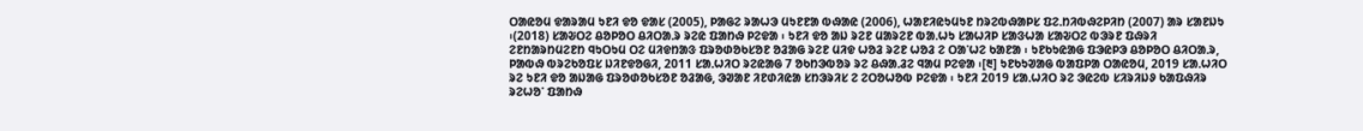ᱛᱟᱭᱚᱢ ᱫᱟᱨᱟᱢ ᱩᱱᱤ ᱫᱚ ᱫᱟᱥ (2005), ᱞᱟᱜᱮ ᱨᱟᱦᱳ ᱢᱩᱱᱱᱟ ᱵᱷᱟᱭ (2006), ᱦᱟᱱᱤᱭᱩᱢᱩᱱ ᱴᱨᱮᱵᱷᱟᱞᱥ ᱯᱮᱹᱴᱤᱵᱷᱮᱞᱤᱴ (2007) ᱟᱨ ᱥᱟᱱᱡᱩ ᱾(2018) ᱥᱟᱶᱛᱮ ᱪᱚᱞᱚᱛ ᱪᱤᱛᱟᱹᱨ ᱨᱮᱭ ᱯᱟᱴᱷ ᱞᱮᱫᱟ ᱾ ᱩᱱᱤ ᱫᱚ ᱟᱡ ᱨᱮᱱ ᱢᱟᱨᱮᱱ ᱵᱟᱹᱦᱩ ᱥᱟᱦᱤᱞ ᱥᱟᱝᱦᱟ ᱥᱟᱶᱛᱮ ᱵᱳᱨᱱ ᱯᱷᱨᱤ ᱮᱱᱴᱟᱨᱴᱢᱮᱱᱴ ᱧᱩᱛᱩᱢ ᱛᱮ ᱢᱤᱫᱴᱟᱝ ᱯᱨᱚᱰᱚᱠᱥᱚᱱ ᱚᱲᱟᱜ ᱨᱮᱱ ᱢᱤᱫ ᱦᱚᱲ ᱨᱮᱱ ᱦᱚᱲ ᱮ ᱛᱟᱸᱦᱮ ᱠᱟᱱᱟ ᱾ ᱩᱱᱠᱩᱭᱟᱜ ᱯᱳᱭᱞᱳ ᱪᱚᱞᱚᱛ ᱪᱤᱛᱟᱹᱨ, ᱞᱟᱵᱷ ᱵᱨᱮᱠᱚᱯᱥ ᱡᱤᱱᱫᱚᱜᱤ, 2011 ᱥᱟᱹᱦᱤᱛ ᱨᱮᱭᱟᱜ 7 ᱚᱠᱴᱳᱵᱚᱨ ᱨᱮ ᱪᱷᱟᱹᱲᱮ ᱧᱟᱢ ᱞᱮᱫᱟ ᱾[᱓] ᱩᱱᱠᱩᱣᱟᱜ ᱵᱟᱯᱞᱟ ᱛᱟᱭᱚᱢ, 2019 ᱥᱟᱹᱦᱤᱛ ᱨᱮ ᱩᱱᱤ ᱫᱚ ᱟᱡᱟᱜ ᱯᱨᱚᱰᱚᱠᱥᱚᱱ ᱚᱲᱟᱜ, ᱳᱣᱟᱱ ᱤᱱᱰᱤᱭᱟ ᱥᱴᱳᱨᱤᱥ ᱮ ᱮᱛᱚᱦᱚᱵ ᱞᱮᱫᱟ ᱾ ᱩᱱᱤ 2019 ᱥᱟᱹᱦᱤᱛ ᱨᱮ ᱳᱭᱮᱵ ᱥᱤᱨᱤᱡᱽ ᱠᱟᱯᱷᱤᱨ ᱨᱮᱦᱚᱸ ᱯᱟᱴᱷ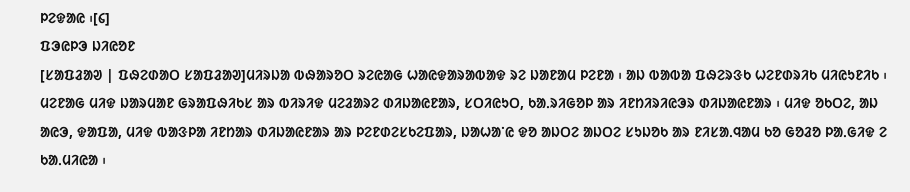ᱞᱮᱫᱟᱭ ᱾[᱔]
ᱯᱳᱭᱞᱳ ᱡᱤᱭᱚᱱ
[ᱥᱟᱯᱲᱟᱣ | ᱯᱷᱮᱰᱟᱛ ᱥᱟᱯᱲᱟᱣ]ᱢᱤᱨᱡᱟ ᱵᱷᱟᱨᱚᱛ ᱨᱮᱭᱟᱜ ᱦᱟᱭᱫᱟᱨᱟᱵᱟᱫ ᱨᱮ ᱡᱟᱱᱟᱢ ᱞᱮᱱᱟ ᱾ ᱟᱡ ᱵᱟᱵᱟ ᱯᱷᱮᱨᱝᱠ ᱦᱮᱱᱰᱨᱤᱠ ᱢᱤᱭᱩᱱᱤᱠ ᱾ ᱢᱮᱱᱟᱜ ᱢᱤᱫ ᱡᱟᱨᱢᱟᱱ ᱜᱨᱟᱯᱷᱤᱠᱥ ᱟᱨ ᱵᱤᱨᱤᱫ ᱢᱮᱲᱟᱨᱮ ᱰᱤᱡᱟᱭᱱᱟᱨ, ᱥᱛᱤᱭᱩᱛ, ᱠᱟᱹᱨᱤᱜᱚᱞ ᱟᱨ ᱤᱱᱴᱤᱨᱤᱭᱳᱨ ᱰᱤᱡᱟᱭᱱᱟᱨ ᱾ ᱢᱤᱫ ᱚᱠᱛᱮ, ᱟᱡ ᱟᱭᱳ, ᱫᱟᱯᱟ, ᱢᱤᱫ ᱵᱟᱝᱞᱟ ᱤᱱᱴᱟᱨ ᱰᱤᱡᱟᱭᱱᱟᱨ ᱟᱨ ᱞᱮᱱᱰᱮᱥᱠᱮᱯᱟᱨ, ᱡᱟᱦᱟᱸᱭ ᱫᱚ ᱟᱡᱛᱮ ᱟᱡᱛᱮ ᱥᱩᱡᱚᱠ ᱟᱨ ᱱᱤᱥᱟᱹᱧᱟᱢ ᱠᱚ ᱜᱚᱲᱚ ᱞᱟᱹᱜᱤᱫ ᱮ ᱠᱟᱹᱢᱤᱭᱟ ᱾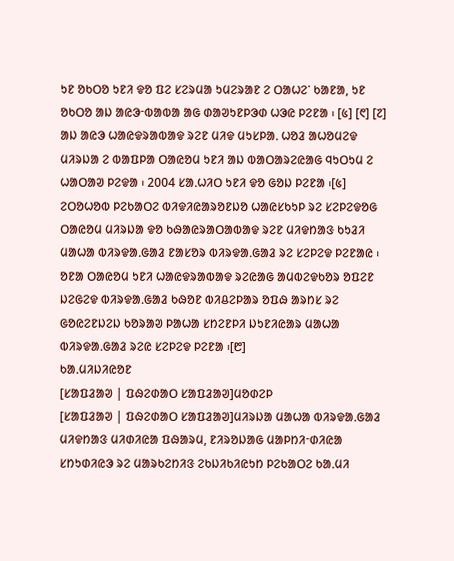ᱩᱱ ᱚᱠᱛᱚ ᱩᱱᱤ ᱫᱚ ᱯᱮ ᱥᱮᱨᱢᱟ ᱩᱢᱮᱨᱟᱱ ᱮ ᱛᱟᱦᱮᱸ ᱠᱟᱱᱟ, ᱩᱱ ᱚᱠᱛᱚ ᱟᱡ ᱟᱭᱳᱼᱵᱟᱵᱟ ᱟᱜ ᱰᱟᱣᱩᱱᱞᱳᱰ ᱦᱳᱭ ᱞᱮᱱᱟ ᱾ [᱕] [᱖] [᱗] ᱟᱡ ᱟᱭᱳ ᱦᱟᱭᱫᱨᱟᱵᱟᱫ ᱨᱮᱱ ᱢᱤᱫ ᱢᱩᱥᱞᱟᱹ ᱦᱚᱲ ᱟᱦᱚᱢᱮᱫ ᱢᱤᱨᱡᱟ ᱮ ᱵᱟᱯᱞᱟ ᱛᱟᱭᱚᱢ ᱩᱱᱤ ᱟᱡ ᱵᱟᱛᱟᱨᱮᱭᱟᱜ ᱧᱩᱛᱩᱢ ᱮ ᱦᱟᱛᱟᱣ ᱞᱮᱫᱟ ᱾ 2004 ᱥᱟᱹᱦᱤᱛ ᱩᱱᱤ ᱫᱚ ᱜᱚᱡ ᱞᱮᱱᱟ ᱾[᱕]
ᱮᱛᱚᱦᱚᱵ ᱞᱮᱠᱟᱛᱮ ᱵᱤᱫᱤᱭᱟᱨᱚᱱᱡᱚ ᱦᱟᱭᱥᱠᱩᱞ ᱨᱮ ᱥᱮᱞᱮᱫᱚᱜ ᱛᱟᱭᱚᱢ ᱢᱤᱨᱡᱟ ᱫᱚ ᱠᱷᱟᱭᱨᱟᱛᱟᱵᱟᱫ ᱨᱮᱱ ᱢᱤᱫᱴᱟᱝ ᱠᱩᱲᱤ ᱢᱟᱦᱟ ᱵᱤᱨᱫᱟᱹᱜᱟᱲ ᱱᱟᱥᱚᱨ ᱵᱤᱨᱫᱟᱹᱜᱟᱲ ᱨᱮ ᱥᱮᱞᱮᱫ ᱞᱮᱱᱟᱭ ᱾ ᱚᱱᱟ ᱛᱟᱭᱚᱢ ᱩᱱᱤ ᱦᱟᱭᱫᱨᱟᱵᱟᱫ ᱨᱮᱭᱟᱜ ᱟᱢᱵᱮᱫᱠᱚᱨ ᱚᱯᱮᱱ ᱡᱮᱜᱮᱫ ᱵᱤᱨᱫᱟᱹᱜᱟᱲ ᱠᱷᱚᱱ ᱵᱤᱪᱮᱞᱟᱨ ᱚᱯᱷ ᱟᱨᱴᱥ ᱨᱮ ᱜᱚᱭᱮᱱᱡᱮᱡ ᱠᱚᱨᱟᱣ ᱞᱟᱦᱟ ᱥᱴᱮᱱᱞᱤ ᱡᱩᱱᱤᱭᱟᱨ ᱢᱟᱦᱟ ᱵᱤᱨᱫᱟᱹᱜᱟᱲ ᱨᱮᱭ ᱥᱮᱞᱮᱫ ᱞᱮᱱᱟ ᱾[᱘]
ᱠᱟᱹᱢᱤᱡᱤᱭᱚᱱ
[ᱥᱟᱯᱲᱟᱣ | ᱯᱷᱮᱰᱟᱛ ᱥᱟᱯᱲᱟᱣ]ᱢᱚᱰᱮᱞ
[ᱥᱟᱯᱲᱟᱣ | ᱯᱷᱮᱰᱟᱛ ᱥᱟᱯᱲᱟᱣ]ᱢᱤᱨᱡᱟ ᱢᱟᱦᱟ ᱵᱤᱨᱫᱟᱹᱜᱟᱲ ᱢᱤᱫᱴᱟᱝ ᱢᱤᱰᱤᱭᱟ ᱯᱷᱟᱨᱢ, ᱱᱤᱨᱚᱡᱟᱜ ᱢᱟᱞᱴᱤᱼᱰᱤᱭᱟ ᱥᱴᱩᱰᱤᱭᱳ ᱨᱮ ᱢᱟᱨᱠᱮᱴᱤᱝ ᱮᱠᱡᱤᱠᱤᱭᱩᱴ ᱞᱮᱠᱟᱛᱮ ᱠᱟᱹᱢᱤ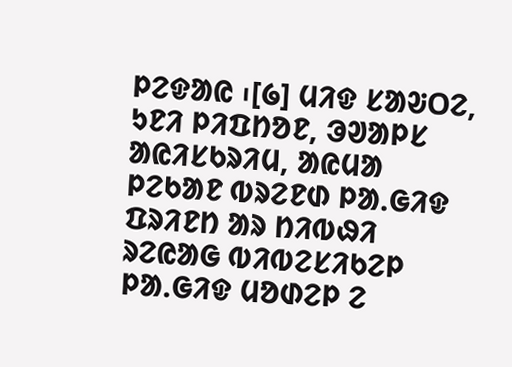ᱞᱮᱫᱟᱭ ᱾[᱙] ᱢᱤᱫ ᱥᱟᱶᱛᱮ, ᱩᱱᱤ ᱞᱤᱯᱴᱚᱱ, ᱳᱣᱟᱞᱥ ᱟᱭᱤᱥᱠᱨᱤᱢ, ᱟᱭᱢᱟ ᱞᱮᱠᱟᱱ ᱵᱨᱮᱱᱰ ᱞᱟᱹᱜᱤᱫ ᱯᱨᱤᱱᱴ ᱟᱨ ᱴᱤᱵᱷᱤ ᱨᱮᱭᱟᱜ ᱵᱤᱵᱮᱥᱤᱠᱮᱞ ᱞᱟᱹᱜᱤᱫ ᱢᱚᱰᱮᱞ ᱮ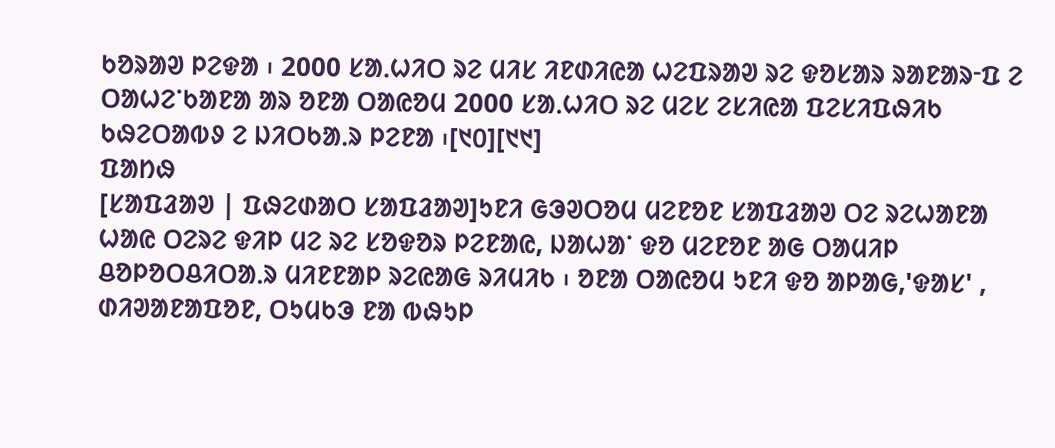ᱠᱚᱨᱟᱣ ᱞᱮᱫᱟ ᱾ 2000 ᱥᱟᱹᱦᱤᱛ ᱨᱮ ᱢᱤᱥ ᱤᱱᱰᱤᱭᱟ ᱦᱮᱯᱨᱟᱣ ᱨᱮ ᱫᱚᱥᱟᱨ ᱨᱟᱱᱟᱨᱼᱯ ᱮ ᱛᱟᱦᱮᱸᱠᱟᱱᱟ ᱟᱨ ᱚᱱᱟ ᱛᱟᱭᱚᱢ 2000 ᱥᱟᱹᱦᱤᱛ ᱨᱮ ᱢᱮᱥ ᱮᱥᱤᱭᱟ ᱯᱮᱥᱤᱯᱷᱤᱠ ᱠᱷᱮᱛᱟᱵᱽ ᱮ ᱡᱤᱛᱠᱟᱹᱨ ᱞᱮᱱᱟ ᱾[᱑᱐][᱑᱑]
ᱯᱟᱴᱷ
[ᱥᱟᱯᱲᱟᱣ | ᱯᱷᱮᱰᱟᱛ ᱥᱟᱯᱲᱟᱣ]ᱩᱱᱤ ᱜᱳᱣᱛᱚᱢ ᱢᱮᱱᱚᱱ ᱥᱟᱯᱲᱟᱣ ᱛᱮ ᱨᱮᱦᱟᱱᱟ ᱦᱟᱭ ᱛᱮᱨᱮ ᱫᱤᱞ ᱢᱮ ᱨᱮ ᱥᱚᱫᱚᱨ ᱞᱮᱱᱟᱭ, ᱡᱟᱦᱟᱸ ᱫᱚ ᱢᱮᱱᱚᱱ ᱟᱜ ᱛᱟᱢᱤᱞ ᱪᱚᱞᱚᱛᱪᱤᱛᱟᱹᱨ ᱢᱤᱱᱱᱟᱞ ᱨᱮᱭᱟᱜ ᱨᱤᱢᱤᱠ ᱾ ᱚᱱᱟ ᱛᱟᱭᱚᱢ ᱩᱱᱤ ᱫᱚ ᱟᱞᱟᱜ,'ᱫᱟᱥ' , ᱰᱤᱣᱟᱱᱟᱯᱚᱱ, ᱛᱩᱢᱠᱳ ᱱᱟ ᱵᱷᱩᱞ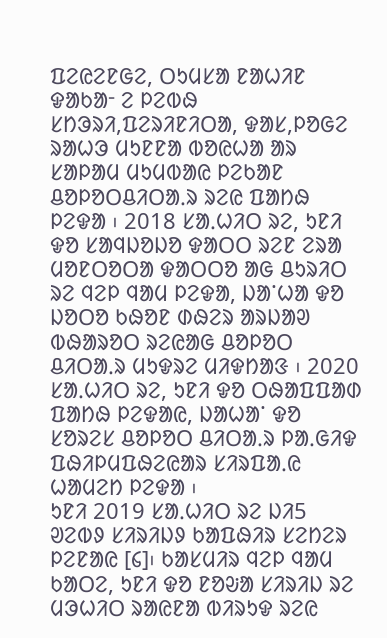ᱯᱮᱭᱮᱱᱜᱮ, ᱛᱩᱢᱥᱟ ᱱᱟᱦᱤᱱ ᱫᱟᱠᱟᱼ ᱮ ᱞᱮᱵᱷ ᱥᱴᱳᱨᱤ,ᱯᱮᱨᱤᱱᱤᱛᱟ, ᱫᱟᱥ,ᱞᱚᱜᱮ ᱨᱟᱦᱳ ᱢᱩᱱᱱᱟ ᱵᱚᱭᱦᱟ ᱟᱨ ᱥᱟᱞᱟᱢ ᱢᱩᱢᱵᱟᱭ ᱞᱮᱠᱟᱱ ᱪᱚᱞᱚᱛᱪᱤᱛᱟᱹᱨ ᱨᱮᱭ ᱯᱟᱴᱷ ᱞᱮᱫᱟ ᱾ 2018 ᱥᱟᱹᱦᱤᱛ ᱨᱮ, ᱩᱱᱤ ᱫᱚ ᱥᱟᱧᱡᱚᱡᱚ ᱫᱟᱛᱛ ᱨᱮᱱ ᱮᱨᱟ ᱢᱚᱱᱛᱚᱛᱟ ᱫᱟᱛᱛᱚ ᱟᱜ ᱪᱩᱨᱤᱛ ᱨᱮ ᱧᱮᱞ ᱧᱟᱢ ᱞᱮᱫᱟ, ᱡᱟᱸᱦᱟ ᱫᱚ ᱡᱚᱛᱚ ᱠᱷᱚᱱ ᱰᱷᱮᱨ ᱟᱨᱡᱟᱣ ᱵᱷᱟᱨᱚᱛ ᱨᱮᱭᱟᱜ ᱪᱚᱞᱚᱛ ᱪᱤᱛᱟᱹᱨ ᱢᱩᱫᱨᱮ ᱢᱤᱫᱴᱟᱝ ᱾ 2020 ᱥᱟᱹᱦᱤᱛ ᱨᱮ, ᱩᱱᱤ ᱫᱚ ᱛᱷᱟᱯᱯᱟᱰ ᱯᱟᱴᱷ ᱞᱮᱫᱟᱭ, ᱡᱟᱦᱟᱸ ᱫᱚ ᱥᱚᱨᱮᱥ ᱪᱚᱞᱚᱛ ᱪᱤᱛᱟᱹᱨ ᱞᱟᱹᱜᱤᱫ ᱯᱷᱤᱞᱢᱯᱷᱮᱭᱟᱨ ᱥᱤᱨᱯᱟᱹᱭ ᱦᱟᱢᱮᱴ ᱞᱮᱫᱟ ᱾
ᱩᱱᱤ 2019 ᱥᱟᱹᱦᱤᱛ ᱨᱮ ᱡᱤ5 ᱣᱮᱵᱽ ᱥᱤᱨᱤᱡᱽ ᱠᱟᱯᱷᱤᱨ ᱥᱮᱴᱮᱨ ᱞᱮᱱᱟᱭ [᱔]᱾ ᱠᱟᱥᱢᱤᱨ ᱧᱮᱞ ᱧᱟᱢ ᱠᱟᱛᱮ, ᱩᱱᱤ ᱫᱚ ᱱᱚᱶᱟ ᱥᱤᱨᱤᱡ ᱨᱮ ᱢᱳᱦᱤᱛ ᱨᱟᱭᱱᱟ ᱵᱤᱨᱩᱫ ᱨᱮᱭ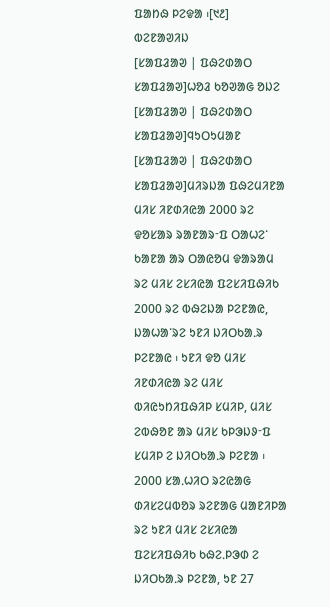ᱯᱟᱴᱷ ᱞᱮᱫᱟ ᱾[᱑᱒]
ᱵᱮᱱᱟᱣᱤᱡ
[ᱥᱟᱯᱲᱟᱣ | ᱯᱷᱮᱰᱟᱛ ᱥᱟᱯᱲᱟᱣ]ᱦᱚᱲ ᱠᱚᱣᱟᱜ ᱚᱡᱮ
[ᱥᱟᱯᱲᱟᱣ | ᱯᱷᱮᱰᱟᱛ ᱥᱟᱯᱲᱟᱣ]ᱧᱩᱛᱩᱢᱟᱱ
[ᱥᱟᱯᱲᱟᱣ | ᱯᱷᱮᱰᱟᱛ ᱥᱟᱯᱲᱟᱣ]ᱢᱤᱨᱡᱟ ᱯᱷᱮᱢᱤᱱᱟ ᱢᱤᱥ ᱤᱱᱰᱤᱭᱟ 2000 ᱨᱮ ᱫᱚᱥᱟᱨ ᱨᱟᱱᱟᱨᱼᱯ ᱛᱟᱦᱮᱸ ᱠᱟᱱᱟ ᱟᱨ ᱛᱟᱭᱚᱢ ᱫᱟᱨᱟᱢ ᱨᱮ ᱢᱤᱥ ᱮᱥᱤᱭᱟ ᱯᱮᱥᱤᱯᱷᱤᱠ 2000 ᱨᱮ ᱵᱷᱮᱡᱟ ᱞᱮᱱᱟᱭ, ᱡᱟᱦᱟᱸᱨᱮ ᱩᱱᱤ ᱡᱤᱛᱠᱟᱹᱨ ᱞᱮᱱᱟᱭ ᱾ ᱩᱱᱤ ᱫᱚ ᱢᱤᱥ ᱤᱱᱰᱤᱭᱟ ᱨᱮ ᱢᱤᱥ ᱵᱤᱭᱩᱴᱤᱯᱷᱤᱞ ᱥᱢᱤᱞ, ᱢᱤᱥ ᱮᱵᱷᱚᱱ ᱟᱨ ᱢᱤᱥ ᱠᱞᱳᱡᱽᱼᱯ ᱥᱢᱤᱞ ᱮ ᱡᱤᱛᱠᱟᱹᱨ ᱞᱮᱱᱟ ᱾ 2000 ᱥᱟᱹᱦᱤᱛ ᱨᱮᱭᱟᱜ ᱰᱤᱥᱮᱢᱵᱚᱨ ᱨᱮᱱᱟᱜ ᱢᱟᱱᱤᱞᱟ ᱨᱮ ᱩᱱᱤ ᱢᱤᱥ ᱮᱥᱤᱭᱟ ᱯᱮᱥᱤᱯᱷᱤᱠ ᱠᱷᱮᱹᱞᱳᱰ ᱮ ᱡᱤᱛᱠᱟᱹᱨ ᱞᱮᱱᱟ, ᱩᱱ 27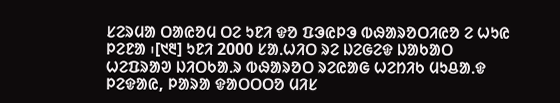ᱥᱮᱨᱢᱟ ᱛᱟᱭᱚᱢ ᱛᱮ ᱩᱱᱤ ᱫᱚ ᱯᱳᱭᱞᱳ ᱵᱷᱟᱨᱚᱛᱤᱭᱚ ᱮ ᱦᱩᱭ ᱞᱮᱱᱟ ᱾[᱑᱓] ᱩᱱᱤ 2000 ᱥᱟᱹᱦᱤᱛ ᱨᱮ ᱡᱮᱜᱮᱫ ᱡᱟᱠᱟᱛ ᱦᱮᱯᱨᱟᱣ ᱡᱤᱛᱠᱟᱹᱨ ᱵᱷᱟᱨᱚᱛ ᱨᱮᱭᱟᱜ ᱦᱮᱴᱤᱠ ᱢᱩᱪᱟᱹᱫ ᱞᱮᱫᱟᱭ, ᱞᱟᱨᱟ ᱫᱟᱛᱛᱛᱚ ᱢᱤᱥ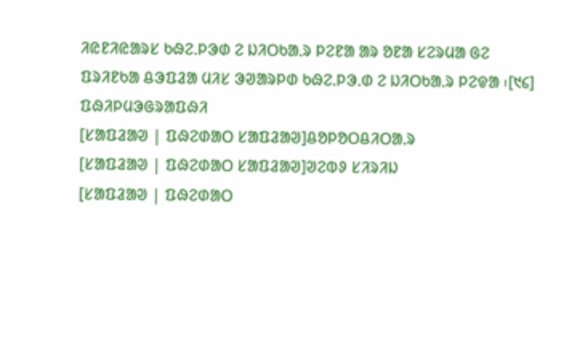ᱤᱭᱱᱤᱭᱟᱨᱥ ᱠᱷᱮᱹᱞᱳᱰ ᱮ ᱡᱤᱛᱠᱟᱹᱨ ᱞᱮᱱᱟ ᱟᱨ ᱚᱱᱟ ᱥᱮᱨᱢᱟ ᱜᱮ ᱯᱨᱤᱱᱠᱟ ᱪᱳᱯᱲᱟ ᱢᱤᱥ ᱳᱣᱟᱨᱞᱰ ᱠᱷᱮᱹᱞᱳᱹᱰ ᱮ ᱡᱤᱛᱠᱟᱹᱨ ᱞᱮᱫᱟ ᱾[᱑᱔]
ᱯᱷᱤᱞᱢᱳᱜᱨᱟᱯᱷᱤ
[ᱥᱟᱯᱲᱟᱣ | ᱯᱷᱮᱰᱟᱛ ᱥᱟᱯᱲᱟᱣ]ᱪᱚᱞᱚᱛᱪᱤᱛᱟᱹᱨ
[ᱥᱟᱯᱲᱟᱣ | ᱯᱷᱮᱰᱟᱛ ᱥᱟᱯᱲᱟᱣ]ᱣᱮᱵᱽ ᱥᱤᱨᱤᱡ
[ᱥᱟᱯᱲᱟᱣ | ᱯᱷᱮᱰᱟᱛ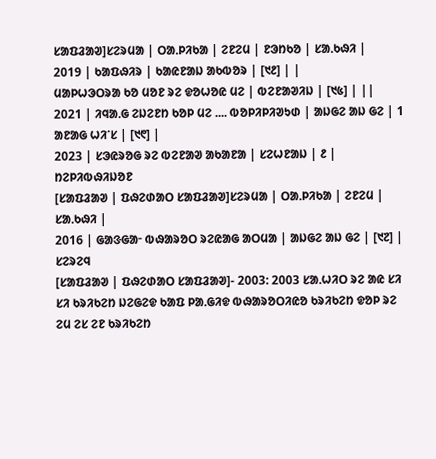ᱥᱟᱯᱲᱟᱣ]ᱥᱮᱨᱢᱟ | ᱛᱟᱹᱞᱤᱠᱟ | ᱮᱱᱮᱢ | ᱱᱳᱴᱠᱚ | ᱥᱟᱹᱠᱷᱤ |
2019 | ᱠᱟᱯᱷᱤᱨ | ᱠᱟᱭᱱᱟᱡ ᱟᱠᱵᱚᱨ | [᱑᱒] | |
ᱢᱟᱞᱦᱳᱛᱨᱟ ᱠᱚ ᱢᱚᱱ ᱨᱮ ᱫᱚᱦᱚᱭ ᱢᱮ | ᱵᱮᱱᱟᱣᱤᱡ | [᱑᱕] | ||
2021 | ᱤᱧᱟᱹᱜ ᱮᱡᱮᱱᱴ ᱠᱚᱞ ᱢᱮ .... ᱵᱚᱞᱤᱞᱤᱣᱩᱰ | ᱟᱡᱜᱮ ᱟᱡ ᱜᱮ | 1 ᱟᱱᱟᱜ ᱦᱤᱸᱥ | [᱑᱖] |
2023 | ᱥᱳᱭᱨᱚᱜ ᱨᱮ ᱵᱮᱱᱟᱣ ᱟᱠᱟᱱᱟ | ᱥᱮᱦᱱᱟᱡ | ᱒ |
ᱴᱮᱞᱤᱵᱷᱤᱡᱚᱱ
[ᱥᱟᱯᱲᱟᱣ | ᱯᱷᱮᱰᱟᱛ ᱥᱟᱯᱲᱟᱣ]ᱥᱮᱨᱢᱟ | ᱛᱟᱹᱞᱤᱠᱟ | ᱮᱱᱮᱢ | ᱥᱟᱹᱠᱷᱤ |
2016 | ᱜᱟᱝᱜᱟᱼ ᱵᱷᱟᱨᱚᱛ ᱨᱮᱭᱟᱜ ᱟᱛᱢᱟ | ᱟᱡᱜᱮ ᱟᱡ ᱜᱮ | [᱑᱗] |
ᱥᱮᱨᱮᱧ
[ᱥᱟᱯᱲᱟᱣ | ᱯᱷᱮᱰᱟᱛ ᱥᱟᱯᱲᱟᱣ]- 2003: 2003 ᱥᱟᱹᱦᱤᱛ ᱨᱮ ᱟᱭ ᱥᱤ ᱥᱤ ᱠᱨᱤᱠᱮᱴ ᱡᱮᱜᱮᱫ ᱠᱟᱯ ᱞᱟᱹᱜᱤᱫ ᱵᱷᱟᱨᱚᱛᱤᱭᱚ ᱠᱨᱤᱠᱮᱴ ᱫᱚᱞ ᱨᱮ ᱮᱢ ᱮᱥ ᱮᱱ ᱠᱨᱤᱠᱮᱴ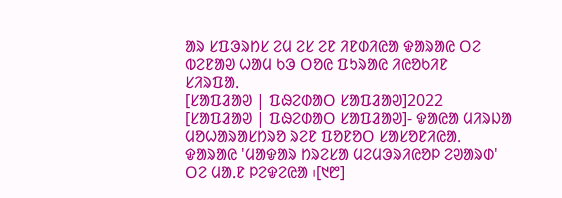ᱟᱨ ᱥᱯᱳᱨᱴᱥ ᱮᱢ ᱮᱥ ᱮᱱ ᱤᱱᱰᱤᱭᱟ ᱫᱟᱨᱟᱭ ᱛᱮ ᱵᱮᱱᱟᱣ ᱦᱟᱢ ᱠᱳ ᱛᱚᱭ ᱯᱩᱨᱟᱭ ᱤᱭᱚᱠᱤᱱ
ᱥᱤᱨᱯᱟᱹ
[ᱥᱟᱯᱲᱟᱣ | ᱯᱷᱮᱰᱟᱛ ᱥᱟᱯᱲᱟᱣ]2022
[ᱥᱟᱯᱲᱟᱣ | ᱯᱷᱮᱰᱟᱛ ᱥᱟᱯᱲᱟᱣ]- ᱫᱟᱭᱟ ᱢᱤᱨᱡᱟ ᱢᱚᱦᱟᱨᱟᱥᱴᱨᱚ ᱨᱮᱱ ᱯᱚᱱᱚᱛ ᱥᱟᱥᱚᱱᱤᱭᱟᱹ ᱫᱟᱨᱟᱭ 'ᱢᱟᱫᱟᱨ ᱴᱨᱮᱥᱟ ᱢᱮᱢᱳᱨᱤᱭᱚᱞ ᱮᱣᱟᱨᱰ' ᱛᱮ ᱢᱟᱹᱱ ᱞᱮᱫᱮᱭᱟ ᱾[᱑᱘]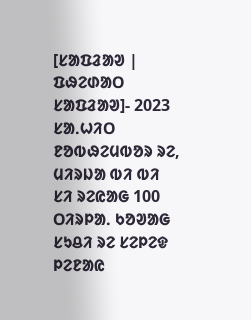[ᱥᱟᱯᱲᱟᱣ | ᱯᱷᱮᱰᱟᱛ ᱥᱟᱯᱲᱟᱣ]- 2023 ᱥᱟᱹᱦᱤᱛ ᱱᱚᱵᱷᱮᱢᱵᱚᱨ ᱨᱮ, ᱢᱤᱨᱡᱟ ᱵᱤ ᱵᱤ ᱥᱤ ᱨᱮᱭᱟᱜ 100 ᱛᱤᱨᱞᱟᱹ ᱠᱚᱣᱟᱜ ᱥᱩᱪᱤ ᱨᱮ ᱥᱮᱞᱮᱫ ᱞᱮᱱᱟᱭ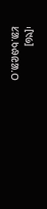᱾[᱑᱙]
ᱥᱟᱹᱠᱷᱭᱟᱹᱛ